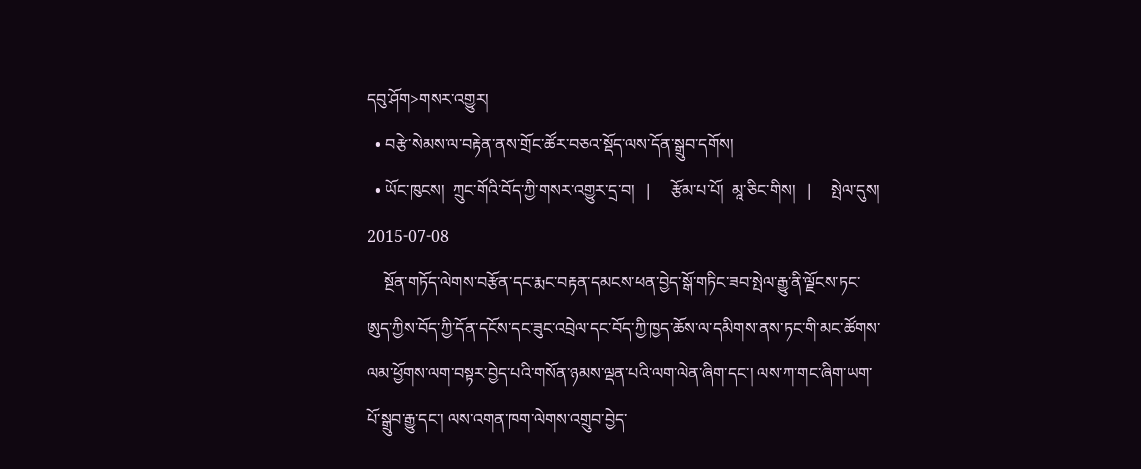དབུ་ཤོག>གསར་འགྱུར།
  • བརྩེ་སེམས་ལ་བརྟེན་ནས་གྲོང་ཚོར་བཅའ་སྡོད་ལས་དོན་སྒྲུབ་དགོས།
  • ཡོང་ཁུངས།  ཀྲུང་གོའི་བོད་ཀྱི་གསར་འགྱུར་དྲ་བ།   |     རྩོམ་པ་པོ།  མཱ་ཅིང་གིས།   |     སྤེལ་དུས།  2015-07-08
    སྔོན་གཏོད་ལེགས་བརྩོན་དང་རྨང་བརྟན་དམངས་ཕན་བྱེད་སྒོ་གཏིང་ཟབ་སྤེལ་རྒྱུ་ནི་ལྗོངས་ཏང་ཨུད་ཀྱིས་བོད་ཀྱི་དོན་དངོས་དང་ཟུང་འབྲེལ་དང་བོད་ཀྱི་ཁྱད་ཆོས་ལ་དམིགས་ནས་ཏང་གི་མང་ཚོགས་ལམ་ཕྱོགས་ལག་བསྟར་བྱེད་པའི་གསོན་ཉམས་ལྡན་པའི་ལག་ལེན་ཞིག་དང་། ལས་ཀ་གང་ཞིག་ཡག་པོ་སྒྲུབ་རྒྱུ་དང་། ལས་འགན་ཁག་ལེགས་འགྲུབ་བྱེད་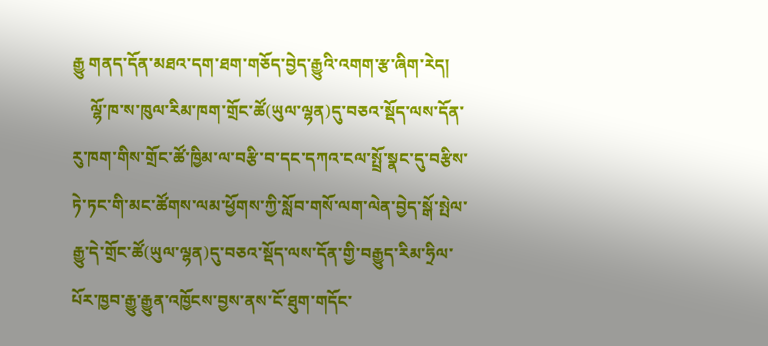རྒྱུ གནད་དོན་མཐའ་དག་ཐག་གཅོད་བྱེད་རྒྱུའི་འགག་རྩ་ཞིག་རེད།
    ལྷོ་ཁ་ས་ཁུལ་རིམ་ཁག་གྲོང་ཚོ(ཡུལ་ལྷན)དུ་བཅའ་སྡོད་ལས་དོན་རུ་ཁག་གིས་གྲོང་ཚོ་ཁྱིམ་ལ་བརྩི་བ་དང་དཀའ་ངལ་སྤྲོ་སྣང་དུ་བརྩིས་ཏེ་ཏང་གི་མང་ཚོགས་ལམ་ཕྱོགས་ཀྱི་སློབ་གསོ་ལག་ལེན་བྱེད་སྒོ་སྤེལ་རྒྱུ་དེ་གྲོང་ཚོ(ཡུལ་ལྷན)དུ་བཅའ་སྡོད་ལས་དོན་གྱི་བརྒྱུད་རིམ་ཧྲིལ་པོར་ཁྱབ་རྒྱུ་རྒྱུན་འཁྱོངས་བྱས་ནས་ངོ་ཐུག་གདོང་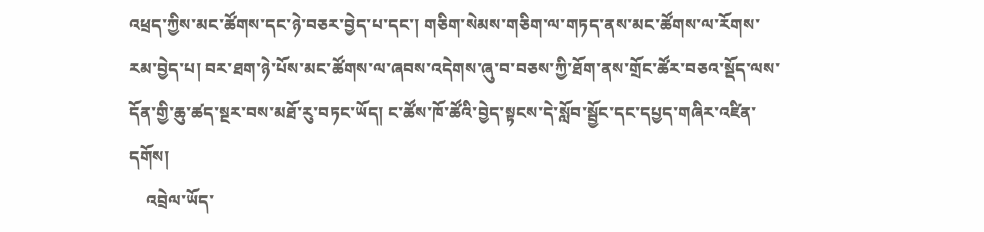འཕྲད་ཀྱིས་མང་ཚོགས་དང་ཉེ་བཅར་བྱེད་པ་དང་། གཅིག་སེམས་གཅིག་ལ་གཏད་ནས་མང་ཚོགས་ལ་རོགས་རམ་བྱེད་པ། བར་ཐག་ཉེ་པོས་མང་ཚོགས་ལ་ཞབས་འདེགས་ཞུ་བ་བཅས་ཀྱི་ཐོག་ནས་གྲོང་ཚོར་བཅའ་སྡོད་ལས་དོན་གྱི་ཆུ་ཚད་སྔར་བས་མཐོ་རུ་བཏང་ཡོད། ང་ཚོས་ཁོ་ཚོའི་བྱེད་སྟངས་དེ་སློབ་སྦྱོང་དང་དཔྱད་གཞིར་འཛིན་དགོས།
    འབྲེལ་ཡོད་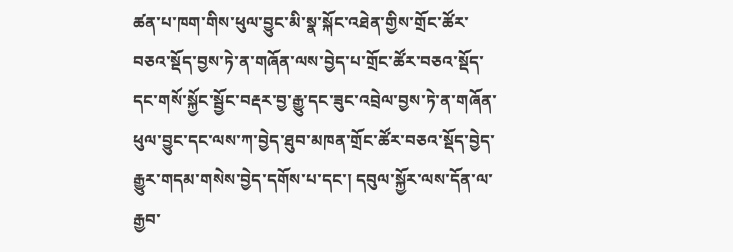ཚན་པ་ཁག་གིས་ཕུལ་བྱུང་མི་སྣ་སྐོང་འཐེན་གྱིས་གྲོང་ཚོར་བཅའ་སྡོད་བྱས་ཏེ་ན་གཞོན་ལས་བྱེད་པ་གྲོང་ཚོར་བཅའ་སྡོད་དང་གསོ་སྐྱོང་སྦྱོང་བརྡར་བྱ་རྒྱུ་དང་ཟུང་འབྲེལ་བྱས་ཏེ་ན་གཞོན་ཕུལ་བྱུང་དང་ལས་ཀ་བྱེད་ཐུབ་མཁན་གྲོང་ཚོར་བཅའ་སྡོད་བྱེད་རྒྱུར་གདམ་གསེས་བྱེད་དགོས་པ་དང་། དབུལ་སྐྱོར་ལས་དོན་ལ་རྒྱབ་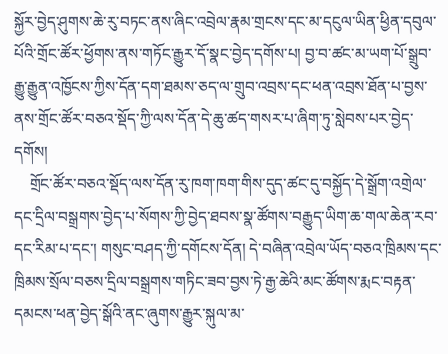སྐྱོར་བྱེད་ཤུགས་ཆེ་རུ་བཏང་ནས་ཞིང་འབྲེལ་རྣམ་གྲངས་དང་མ་དངུལ་ཡིན་ཕྱིན་དབུལ་པོའི་གྲོང་ཚོར་ཕྱོགས་ནས་གཏོང་རྒྱུར་དོ་སྣང་བྱེད་དགོས་པ། བྱ་བ་ཚང་མ་ཡག་པོ་སྒྲུབ་རྒྱུ་རྒྱུན་འཁྱོངས་ཀྱིས་དོན་དག་ཐམས་ཅད་ལ་གྲུབ་འབྲས་དང་ཕན་འབྲས་ཐོན་པ་བྱས་ནས་གྲོང་ཚོར་བཅའ་སྡོད་ཀྱི་ལས་དོན་དེ་ཆུ་ཚད་གསར་པ་ཞིག་ཏུ་སླེབས་པར་བྱེད་དགོས།
    གྲོང་ཚོར་བཅའ་སྡོད་ལས་དོན་རུ་ཁག་ཁག་གིས་དུད་ཚང་དུ་བསྐྱོད་དེ་སྒྲོག་འགྲེལ་དང་དྲིལ་བསྒྲགས་བྱེད་པ་སོགས་ཀྱི་བྱེད་ཐབས་སྣ་ཚོགས་བརྒྱུད་ཡིག་ཆ་གལ་ཆེན་རབ་དང་རིམ་པ་དང་། གསུང་བཤད་ཀྱི་དགོངས་དོན། དེ་བཞིན་འབྲེལ་ཡོད་བཅའ་ཁྲིམས་དང་ཁྲིམས་སྲོལ་བཅས་དྲིལ་བསྒྲགས་གཏིང་ཟབ་བྱས་ཏེ་རྒྱ་ཆེའི་མང་ཚོགས་རྨང་བརྟན་དམངས་ཕན་བྱེད་སྒོའི་ནང་ཞུགས་རྒྱུར་སྐུལ་མ་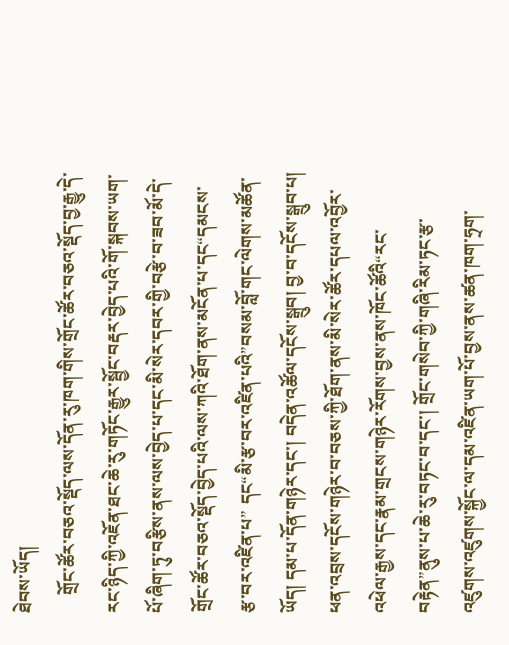ཐེབས་ཡོད།
    གྲོང་ཚོར་བཅའ་སྡོད་ལས་དོན་རུ་ཁག་གིས་གྲོང་ཚོར་བཅའ་སྡོད་བྱ་རྒྱུ་དེ་རང་ཉིད་ཀྱི་འཇོན་ཐང་ཆེ་རུ་གཏོང་རྒྱུར་སྦྱོང་བརྡར་བྱེད་པའི་གོ་སྐབས་ཡག་པོ་ཞིག་ཏུ་བརྩིས་ནས་ལས་བྱེད་པ་དང་མི་སེར་དབར་གྱི་བརྩེ་བ་ཟབ་མོ་དེ་གྲོང་ཚོར་བཅའ་སྡོད་བྱེད་པའི་ལས་ཀའི་ཐོག་ནས་མངོན་པ་དང“དམངས་རྩ་བར་འཛིན་པ” དང“མི་རྩ་བར་འཛིན་པའི”བསམ་བློ་གང་ལེགས་མཚོན་ཡོད། དམ་པ་དོན་གཉེར་དང་། བདེན་འཚོལ་དངོས་སྒྲུབ། བྱ་བ་དངོས་སྒྲུབ་པ། ཕན་འབྲས་དངོས་གཉེར་བ་བཅས་ཀྱི་ཐོག་ནས་མི་སེར་ཚོར་དཔལ་འབྱོར་འཕེལ་རྒྱས་དང་རྣམ་གྲངས་གཉེར་རོགས་བྱས་ནས་ཁོང་ཚོའི“རང་བརྟེན”ནུས་པ་ཆེ་རུ་བཏང་བ་དང་། གྲོང་གསེབ་ཀྱི་གཞི་རིམ་ཏང་རྩ་འཛུགས་འཛུགས་སྐྱོང་ལ་དམ་འཛིན་ཡག་པོ་བྱས་ནས་ཚན་ཁག་ཧྲག་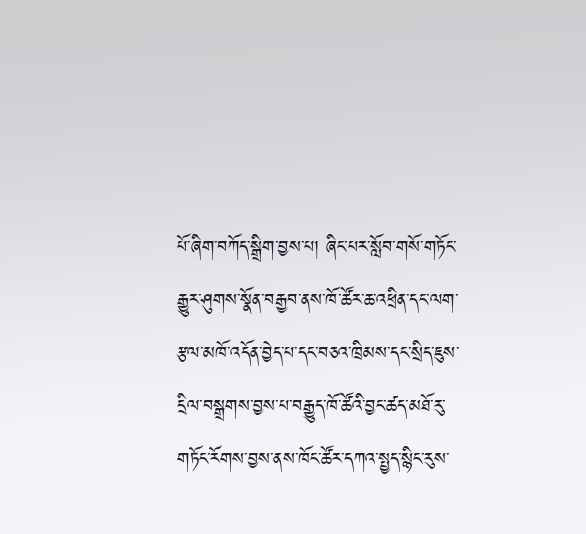པོ་ཞིག་བཀོད་སྒྲིག་བྱས་པ། ཞིང་པར་སློབ་གསོ་གཏོང་རྒྱུར་ཤུགས་སྣོན་བརྒྱབ་ནས་ཁོ་ཚོར་ཆ་འཕྲིན་དང་ལག་རྩལ་མཁོ་འདོན་བྱེད་པ་དང་བཅའ་ཁྲིམས་དང་སྲིད་ཇུས་དྲིལ་བསྒྲགས་བྱས་པ་བརྒྱུད་ཁོ་ཚོའི་བྱང་ཚད་མཐོ་རུ་གཏོང་རོགས་བྱས་ནས་ཁོང་ཚོར་དཀའ་སྤྱད་སྙིང་རུས་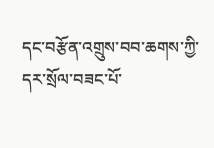དང་བརྩོན་འགྲུས་བབ་ཆགས་ཀྱི་དར་སྲོལ་བཟང་པོ་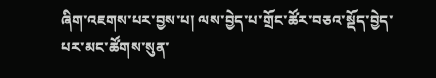ཞིག་འཇགས་པར་བྱས་པ། ལས་བྱེད་པ་གྲོང་ཚོར་བཅའ་སྡོད་བྱེད་པར་མང་ཚོགས་སུན་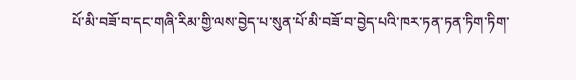པོ་མི་བཟོ་བ་དང་གཞི་རིམ་གྱི་ལས་བྱེད་པ་སུན་པོ་མི་བཟོ་བ་བྱེད་པའི་ཁར་ཏན་ཏན་ཏིག་ཏིག་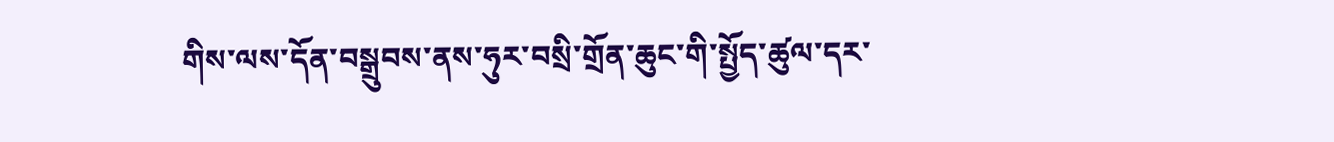གིས་ལས་དོན་བསྒྲུབས་ནས་ཧུར་བསྲི་གྲོན་ཆུང་གི་སྤྱོད་ཚུལ་དར་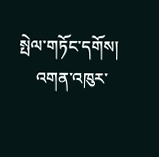སྤེལ་གཏོང་དགོས།
    འགན་འཁུར་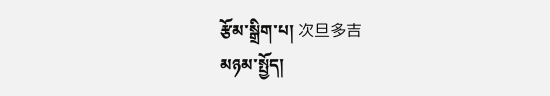རྩོམ་སྒྲིག་པ། 次旦多吉
མཉམ་སྤྱོད།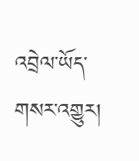འབྲེལ་ཡོད་གསར་འགྱུར།